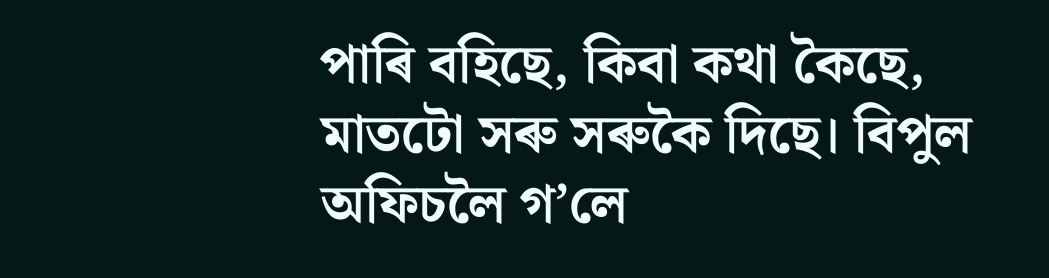পাৰি বহিছে, কিবা কথা কৈছে, মাতটো সৰু সৰুকৈ দিছে। বিপুল অফিচলৈ গ’লে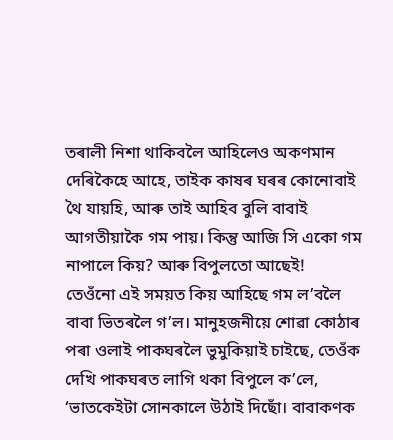তৰালী নিশা থাকিবলৈ আহিলেও অকণমান দেৰিকৈহে আহে, তাইক কাষৰ ঘৰৰ কোনোবাই থৈ যায়হি, আৰু তাই আহিব বুলি বাবাই আগতীয়াকৈ গম পায়। কিন্তু আজি সি একো গম নাপালে কিয়? আৰু বিপুলতো আছেই!
তেওঁনো এই সময়ত কিয় আহিছে গম ল’বলৈ বাবা ভিতৰলৈ গ’ল। মানুহজনীয়ে শোৱা কোঠাৰ পৰা ওলাই পাকঘৰলৈ ভুমুকিয়াই চাইছে, তেওঁক দেখি পাকঘৰত লাগি থকা বিপুলে ক’লে, ‘ভাতকেইটা সোনকালে উঠাই দিছোঁ। বাবাকণক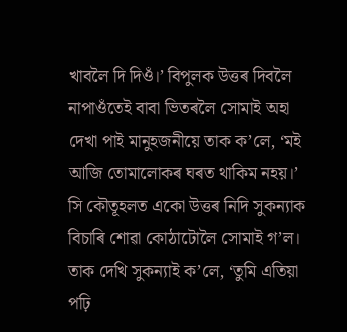খাবলৈ দি দিওঁ।’ বিপুলক উত্তৰ দিবলৈ নাপাওঁতেই বাবা ভিতৰলৈ সোমাই অহা দেখা পাই মানুহজনীয়ে তাক ক’লে, ‘মই আজি তোমালোকৰ ঘৰত থাকিম নহয়।’ সি কৌতূহলত একো উত্তৰ নিদি সুকন্যাক বিচাৰি শোৱা কোঠাটোলৈ সোমাই গ’ল। তাক দেখি সুকন্যাই ক’লে, ‘তুমি এতিয়া পঢ়ি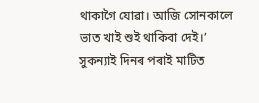থাকাগৈ যোৱা। আজি সোনকালে ভাত খাই শুই থাকিবা দেই।’
সুকন্যাই দিনৰ পৰাই মাটিত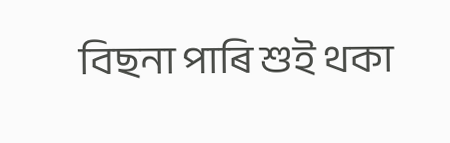বিছনা পাৰি শুই থকা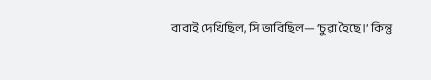বাবাই দেখিছিল, সি ভাবিছিল— ‘চুৱা হৈছে।’ কিন্তু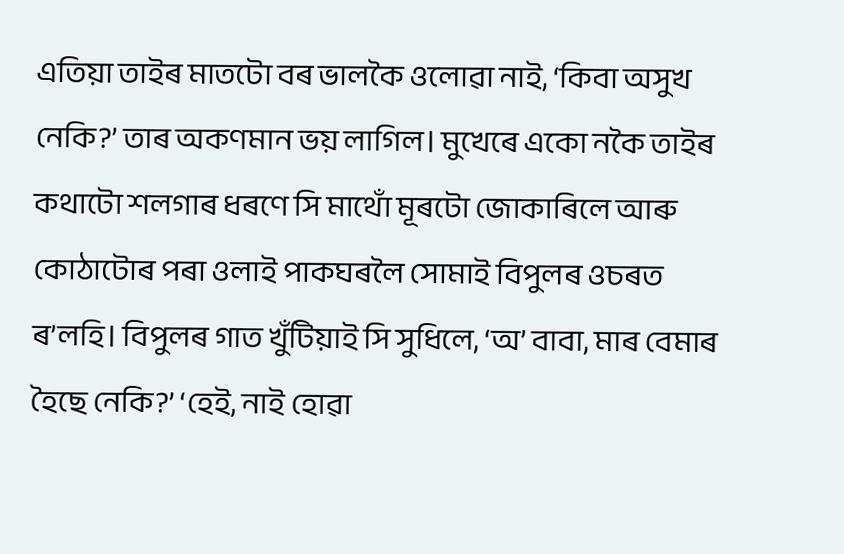এতিয়া তাইৰ মাতটো বৰ ভালকৈ ওলোৱা নাই, ‘কিবা অসুখ নেকি?’ তাৰ অকণমান ভয় লাগিল। মুখেৰে একো নকৈ তাইৰ কথাটো শলগাৰ ধৰণে সি মাথোঁ মূৰটো জোকাৰিলে আৰু কোঠাটোৰ পৰা ওলাই পাকঘৰলৈ সোমাই বিপুলৰ ওচৰত ৰ’লহি। বিপুলৰ গাত খুঁটিয়াই সি সুধিলে, ‘অ’ বাবা, মাৰ বেমাৰ হৈছে নেকি?’ ‘হেই, নাই হোৱা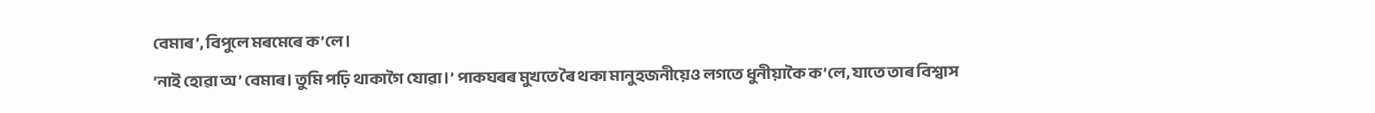বেমাৰ’, বিপুলে মৰমেৰে ক’লে।
‘নাই হোৱা অ’ বেমাৰ। তুমি পঢ়ি থাকাগৈ যোৱা।’ পাকঘৰৰ মুখতে ৰৈ থকা মানুহজনীয়েও লগতে ধুনীয়াকৈ ক’লে, যাতে তাৰ বিশ্বাস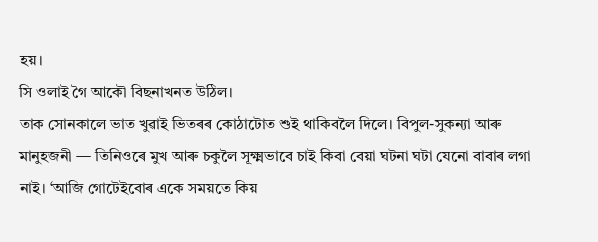হয়।
সি ওলাই গৈ আকৌ বিছনাখনত উঠিল।
তাক সোনকালে ভাত খুৱাই ভিতৰৰ কোঠাটোত শুই থাকিবলৈ দিলে। বিপুল-সুকন্যা আৰু মানুহজনী — তিনিওৰে মুখ আৰু চকুলৈ সূক্ষ্মভাবে চাই কিবা বেয়া ঘটনা ঘটা যেনো বাবাৰ লগা নাই। ‘আজি গোটেইবোৰ একে সময়তে কিয়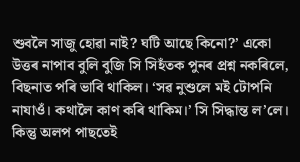শুবলৈ সাজু হোৱা নাই? ঘটি আছে কিনো?’ একো উত্তৰ নাপাব বুলি বুজি সি সিহঁতক পুনৰ প্ৰশ্ন নকৰিলে, বিছনাত পৰি ভাবি থাকিল। ‘সৱ নুশুলে মই টোপনি নাযাওঁ। কথালৈ কাণ কৰি থাকিম।’ সি সিদ্ধান্ত ল’লে।
কিন্তু অলপ পাছতেই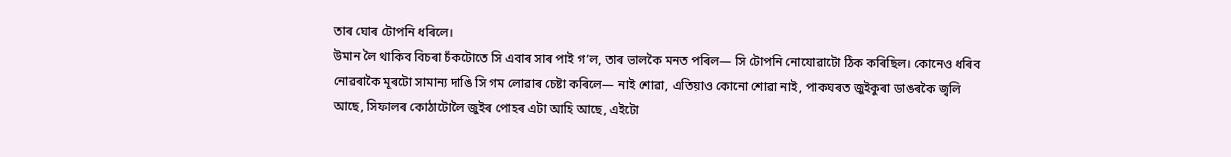তাৰ ঘোৰ টোপনি ধৰিলে।
উমান লৈ থাকিব বিচৰা চঁকটোতে সি এবাৰ সাৰ পাই গ’ল, তাৰ ভালকৈ মনত পৰিল— সি টোপনি নোযোৱাটো ঠিক কৰিছিল। কোনেও ধৰিব নোৱৰাকৈ মূৰটো সামান্য দাঙি সি গম লোৱাৰ চেষ্টা কৰিলে— নাই শোৱা, এতিয়াও কোনো শোৱা নাই, পাকঘৰত জুইকুৰা ডাঙৰকৈ জ্বলি আছে, সিফালৰ কোঠাটোলৈ জুইৰ পোহৰ এটা আহি আছে, এইটো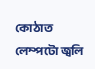কোঠাত লেম্পটো জ্বলি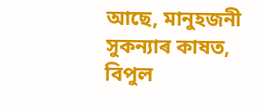আছে, মানুহজনী সুকন্যাৰ কাষত, বিপুল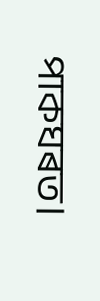পাকঘৰত।